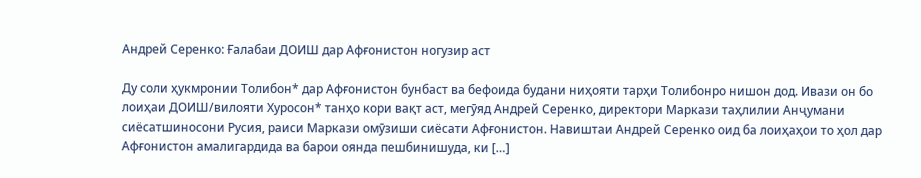Андрей Серенко: Ғалабаи ДОИШ дар Афғонистон ногузир аст

Ду соли ҳукмронии Толибон* дар Афғонистон бунбаст ва бефоида будани ниҳояти тарҳи Толибонро нишон дод. Ивази он бо лоиҳаи ДОИШ/вилояти Хуросон* танҳо кори вақт аст, мегӯяд Андрей Серенко, директори Маркази таҳлилии Анҷумани сиёсатшиносони Русия, раиси Маркази омӯзиши сиёсати Афғонистон. Навиштаи Андрей Серенко оид ба лоиҳаҳои то ҳол дар Афғонистон амалигардида ва барои оянда пешбинишуда, ки […]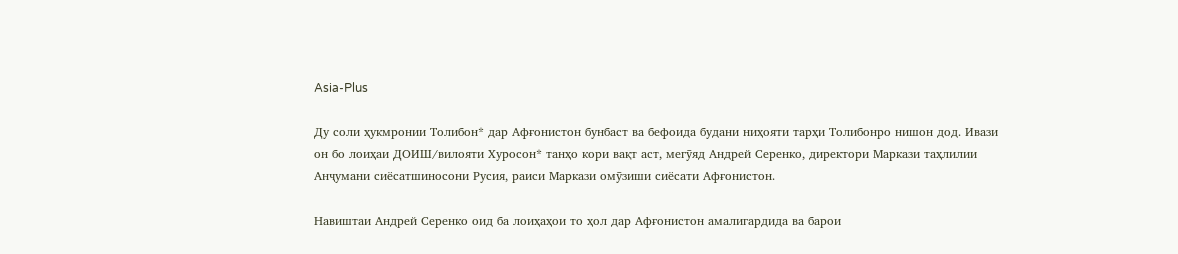Asia-Plus

Ду соли ҳукмронии Толибон* дар Афғонистон бунбаст ва бефоида будани ниҳояти тарҳи Толибонро нишон дод. Ивази он бо лоиҳаи ДОИШ/вилояти Хуросон* танҳо кори вақт аст, мегӯяд Андрей Серенко, директори Маркази таҳлилии Анҷумани сиёсатшиносони Русия, раиси Маркази омӯзиши сиёсати Афғонистон.

Навиштаи Андрей Серенко оид ба лоиҳаҳои то ҳол дар Афғонистон амалигардида ва барои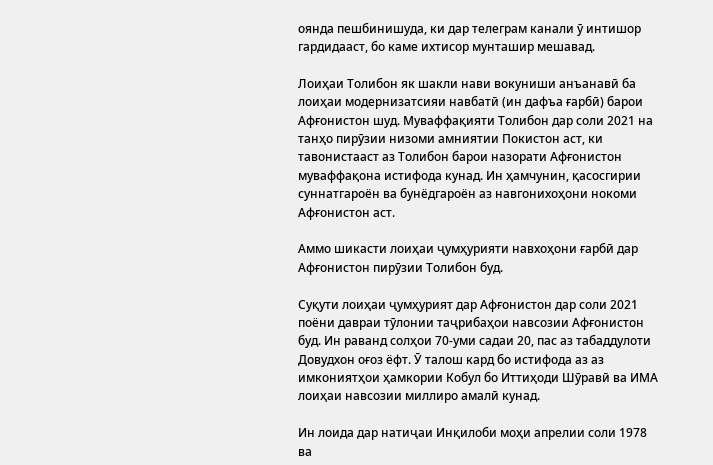оянда пешбинишуда, ки дар телеграм канали ӯ интишор гардидааст, бо каме ихтисор мунташир мешавад.

Лоиҳаи Толибон як шакли нави вокуниши анъанавӣ ба лоиҳаи модернизатсияи навбатӣ (ин дафъа ғарбӣ) барои Афғонистон шуд. Муваффақияти Толибон дар соли 2021 на танҳо пирӯзии низоми амниятии Покистон аст, ки тавонистааст аз Толибон барои назорати Афғонистон муваффақона истифода кунад. Ин ҳамчунин, қасосгирии суннатгароён ва бунёдгароён аз навгонихоҳони нокоми Афғонистон аст.

Аммо шикасти лоиҳаи ҷумҳурияти навхоҳони ғарбӣ дар Афғонистон пирӯзии Толибон буд.

Суқути лоиҳаи ҷумҳурият дар Афғонистон дар соли 2021 поёни давраи тӯлонии таҷрибаҳои навсозии Афғонистон буд. Ин раванд солҳои 70-уми садаи 20, пас аз табаддулоти Довудхон оғоз ёфт. Ӯ талош кард бо истифода аз аз имкониятҳои ҳамкории Кобул бо Иттиҳоди Шӯравӣ ва ИМА лоиҳаи навсозии миллиро амалӣ кунад.

Ин лоида дар натиҷаи Инқилоби моҳи апрелии соли 1978 ва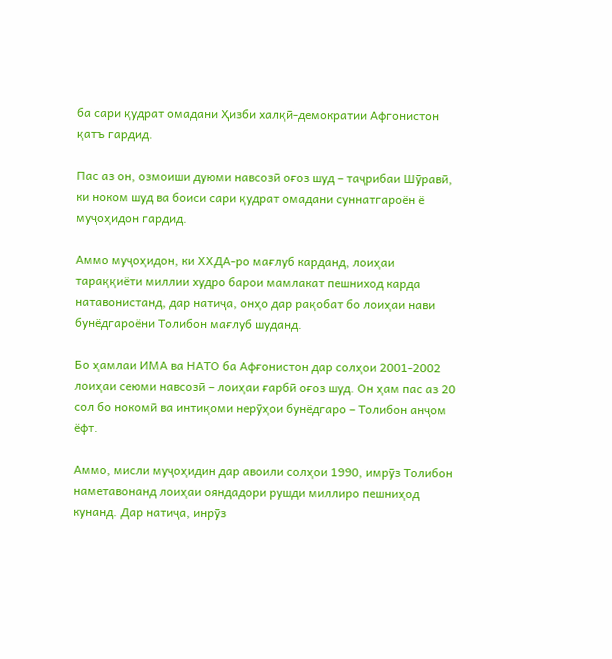ба сари қудрат омадани Ҳизби халқӣ-демократии Афгонистон қатъ гардид.

Пас аз он, озмоиши дуюми навсозӣ оғоз шуд – таҷрибаи Шӯравӣ, ки ноком шуд ва боиси сари қудрат омадани суннатгароён ё муҷоҳидон гардид.

Аммо муҷоҳидон, ки ХХДА-ро мағлуб карданд, лоиҳаи тараққиёти миллии худро барои мамлакат пешниход карда натавонистанд, дар натиҷа, онҳо дар рақобат бо лоиҳаи нави бунёдгароёни Толибон мағлуб шуданд.

Бо ҳамлаи ИМА ва НАТО ба Афғонистон дар солҳои 2001-2002 лоиҳаи сеюми навсозӣ – лоиҳаи ғарбӣ оғоз шуд. Он ҳам пас аз 20 сол бо нокомӣ ва интиқоми нерӯҳои бунёдгаро – Толибон анҷом ёфт.

Аммо, мисли муҷоҳидин дар авоили солҳои 1990, имрӯз Толибон наметавонанд лоиҳаи ояндадори рушди миллиро пешниҳод кунанд. Дар натиҷа, инрӯз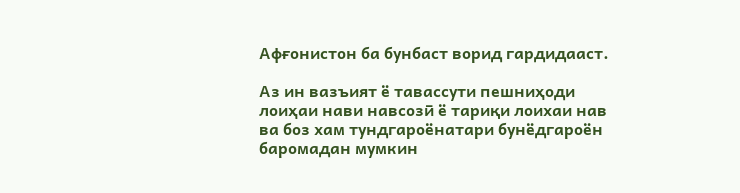Афғонистон ба бунбаст ворид гардидааст.

Аз ин вазъият ё тавассути пешниҳоди лоиҳаи нави навсозӣ ё тариқи лоихаи нав ва боз хам тундгароёнатари бунёдгароён баромадан мумкин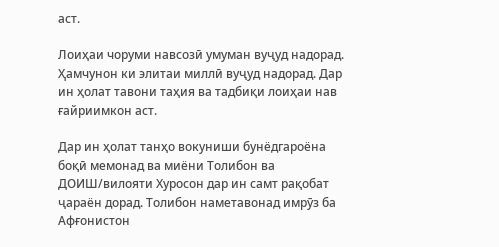аст.

Лоиҳаи чоруми навсозӣ умуман вуҷуд надорад. Ҳамчунон ки элитаи миллӣ вуҷуд надорад. Дар ин ҳолат тавони таҳия ва тадбиқи лоиҳаи нав ғайриимкон аст.

Дар ин ҳолат танҳо вокуниши бунёдгароёна боқӣ мемонад ва миёни Толибон ва ДОИШ/вилояти Хуросон дар ин самт рақобат ҷараён дорад. Толибон наметавонад имрӯз ба Афғонистон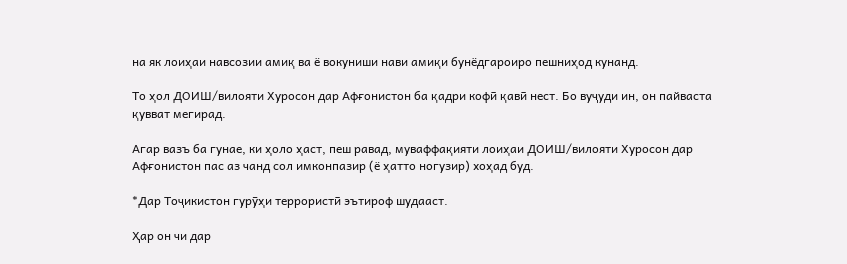на як лоиҳаи навсозии амиқ ва ё вокуниши нави амиқи бунёдгароиро пешниҳод кунанд.

То ҳол ДОИШ/вилояти Хуросон дар Афғонистон ба қадри кофӣ қавӣ нест. Бо вуҷуди ин, он пайваста қувват мегирад.

Агар вазъ ба гунае, ки ҳоло ҳаст, пеш равад, муваффақияти лоиҳаи ДОИШ/вилояти Хуросон дар Афғонистон пас аз чанд сол имконпазир (ё ҳатто ногузир) хоҳад буд.

*Дар Тоҷикистон гурӯҳи террористӣ эътироф шудааст.

Ҳар он чи дар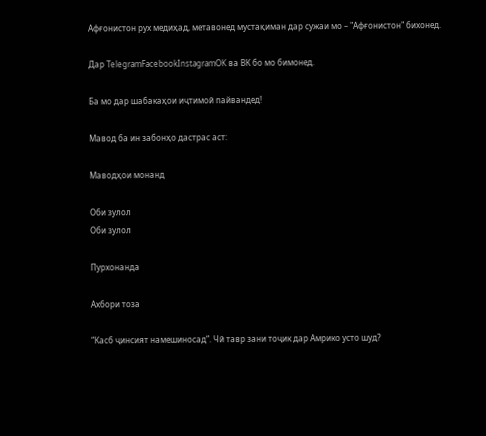Афғонистон рух медиҳад, метавонед мустақиман дар сужаи мо – "Афғонистон" бихонед.

Дар TelegramFacebookInstagramOK ва ВК бо мо бимонед.

Ба мо дар шабакаҳои иҷтимоӣ пайвандед!

Мавод ба ин забонҳо дастрас аст:

Маводҳои монанд

Оби зулол
Оби зулол

Пурхонанда

Ахбори тоза

“Касб ҷинсият намешиносад”. Чӣ тавр зани тоҷик дар Амрико усто шуд?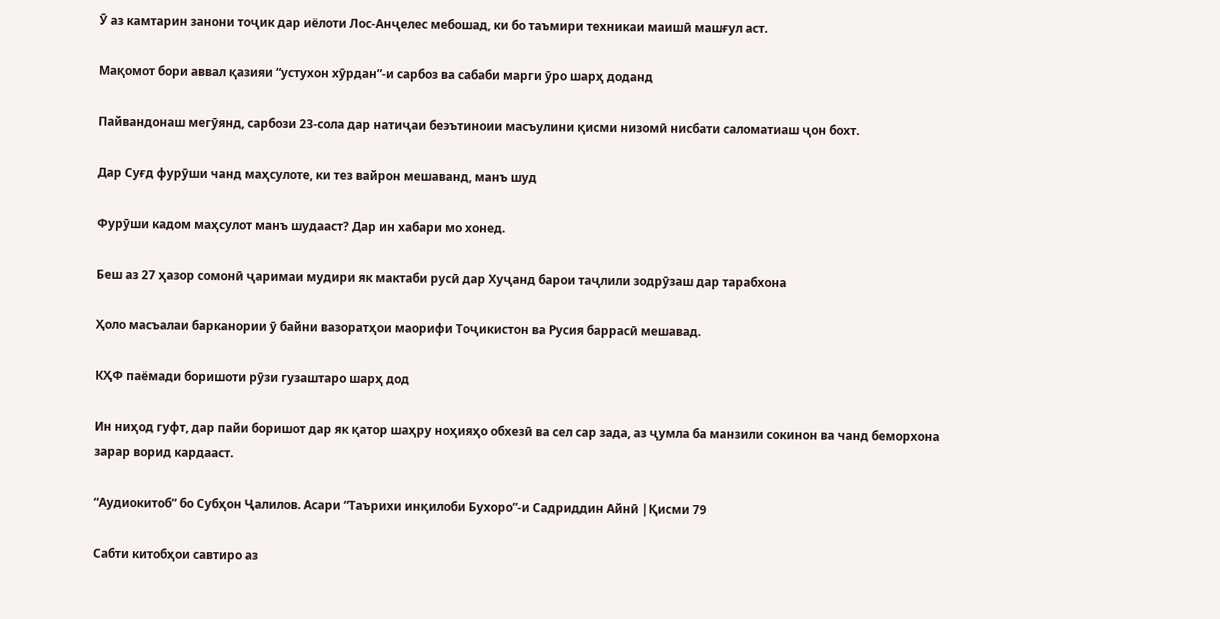Ӯ аз камтарин занони тоҷик дар иёлоти Лос-Анҷелес мебошад, ки бо таъмири техникаи маишӣ машғул аст.

Мақомот бори аввал қазияи “устухон хӯрдан”-и сарбоз ва сабаби марги ӯро шарҳ доданд

Пайвандонаш мегӯянд, сарбози 23-сола дар натиҷаи беэътиноии масъулини қисми низомӣ нисбати саломатиаш ҷон бохт.

Дар Суғд фурӯши чанд маҳсулоте, ки тез вайрон мешаванд, манъ шуд

Фурӯши кадом маҳсулот манъ шудааст? Дар ин хабари мо хонед.

Беш аз 27 ҳазор сомонӣ ҷаримаи мудири як мактаби русӣ дар Хуҷанд барои таҷлили зодрӯзаш дар тарабхона

Ҳоло масъалаи барканории ӯ байни вазоратҳои маорифи Тоҷикистон ва Русия баррасӣ мешавад.

КҲФ паёмади боришоти рӯзи гузаштаро шарҳ дод

Ин ниҳод гуфт, дар пайи боришот дар як қатор шаҳру ноҳияҳо обхезӣ ва сел сар зада, аз ҷумла ба манзили сокинон ва чанд беморхона зарар ворид кардааст.

“Аудиокитоб” бо Субҳон Ҷалилов. Асари “Таърихи инқилоби Бухоро”-и Садриддин Айнӣ |Қисми 79

Cабти китобҳои савтиро аз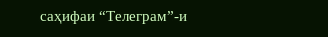саҳифаи “Телеграм”-и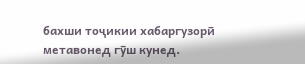бахши тоҷикии хабаргузорӣ метавонед гӯш кунед.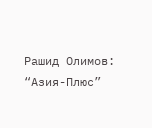Рашид Олимов: “Азия-Плюс”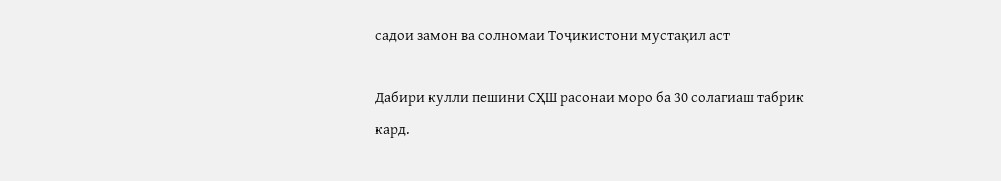садои замон ва солномаи Тоҷикистони мустақил аст

Дабири кулли пешини СҲШ расонаи моро ба 30 солагиаш табрик кард.